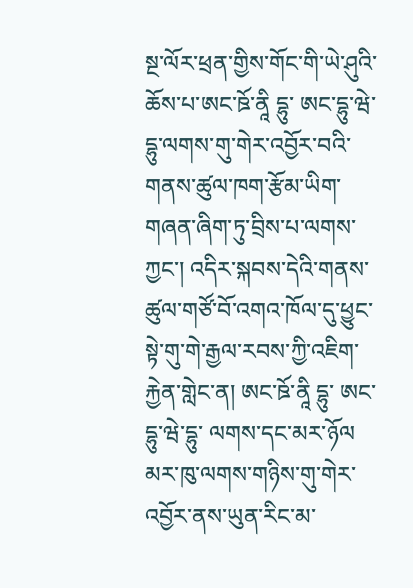སྔ་ལོར་ཕྲན་གྱིས་གོང་གི་ཡེ་ཤུའི་ཆོས་པ་ཨང་ཋོ་ནཱི དྷུ་ ཨང་དྷུ་ཝེ་དྷུ་ལགས་གུ་གེར་འབྱོར་བའི་གནས་ཚུལ་ཁག་རྩོམ་ཡིག་གཞན་ཞིག་ཏུ་བྲིས་པ་ལགས་ཀྱང་། འདིར་སྐབས་དེའི་གནས་ཚུལ་གཙོ་བོ་འགའ་ཁོལ་དུ་ཕྱུང་སྟེ་གུ་གེ་རྒྱལ་རབས་ཀྱི་འཇིག་རྐྱེན་གླེང་ན། ཨང་ཋོ་ནཱི དྷུ་ ཨང་དྷུ་ཝེ་དྷུ་ ལགས་དང་མར་ཉོལ མར་ཁུ་ལགས་གཉིས་གུ་གེར་འབྱོར་ནས་ཡུན་རིང་མ་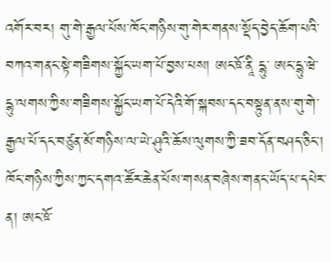འགོར་བར། གུ་གེ་རྒྱལ་པོས་ཁོང་གཉིས་གུ་གེར་གནས་སྡོད་བྱེད་ཆོག་པའི་བཀའ་གནང་སྟེ་གཟིགས་སྐྱོང་ཡག་པོ་བྱས་པས། ཨང་ཋོ་ནཱི དྷུ་ ཨང་དྷུ་ཝེ་དྷུ་ལགས་ཀྱིས་གཟིགས་སྐྱོང་ཡག་པོ་དེའི་གོ་སྐབས་དང་བསྟུན་ནས་གུ་གེ་རྒྱལ་པོ་དང་བཙུན་མོ་གཉིས་ལ་ཡེ་ཤུའི་ཆོས་ལུགས་ཀྱི་ཟབ་དོན་བཤད་ཅིང་། ཁོང་གཉིས་ཀྱིས་ཀྱང་དགའ་ཚོར་ཆེན་པོས་གསན་བཞེས་གནང་ཡོད་པ་དཔེར་ན། ཨང་ཋོ་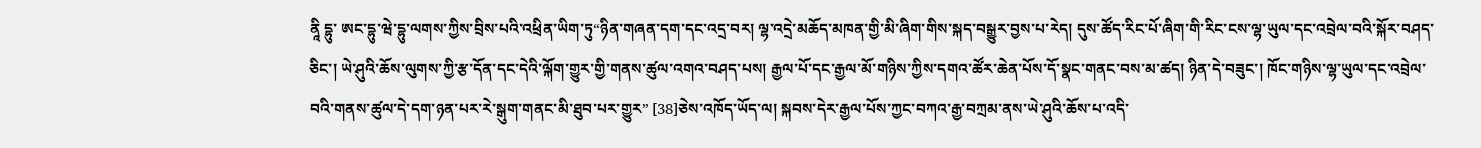ནཱི དྷུ་ ཨང་དྷུ་ཝེ་དྷུ་ལགས་ཀྱིས་བྲིས་པའི་འཕྲིན་ཡིག་ཏུ“ཉིན་གཞན་དག་དང་འདྲ་བར། ལྷ་འདྲེ་མཆོད་མཁན་གྱི་མི་ཞིག་གིས་སྐད་བསྒྱུར་བྱས་པ་རེད། དུས་ཚོད་རིང་པོ་ཞིག་གི་རིང་ངས་ལྷ་ཡུལ་དང་འབྲེལ་བའི་སྐོར་བཤད་ཅིང་། ཡེ་ཤུའི་ཆོས་ལུགས་ཀྱི་རྩ་དོན་དང་དེའི་ལྐོག་གྱུར་གྱི་གནས་ཚུལ་འགའ་བཤད་པས། རྒྱལ་པོ་དང་རྒྱལ་མོ་གཉིས་ཀྱིས་དགའ་ཚོར་ཆེན་པོས་དོ་སྣང་གནང་བས་མ་ཚད། ཉིན་དེ་བཟུང་། ཁོང་གཉིས་ལྷ་ཡུལ་དང་འབྲེལ་བའི་གནས་ཚུལ་དེ་དག་ཉན་པར་རེ་སྒུག་གནང་མི་ཐུབ་པར་གྱུར” [38]ཅེས་འཁོད་ཡོད་ལ། སྐབས་དེར་རྒྱལ་པོས་ཀྱང་བཀའ་རྒྱ་བཀྲམ་ནས་ཡེ་ཤུའི་ཆོས་པ་འདི་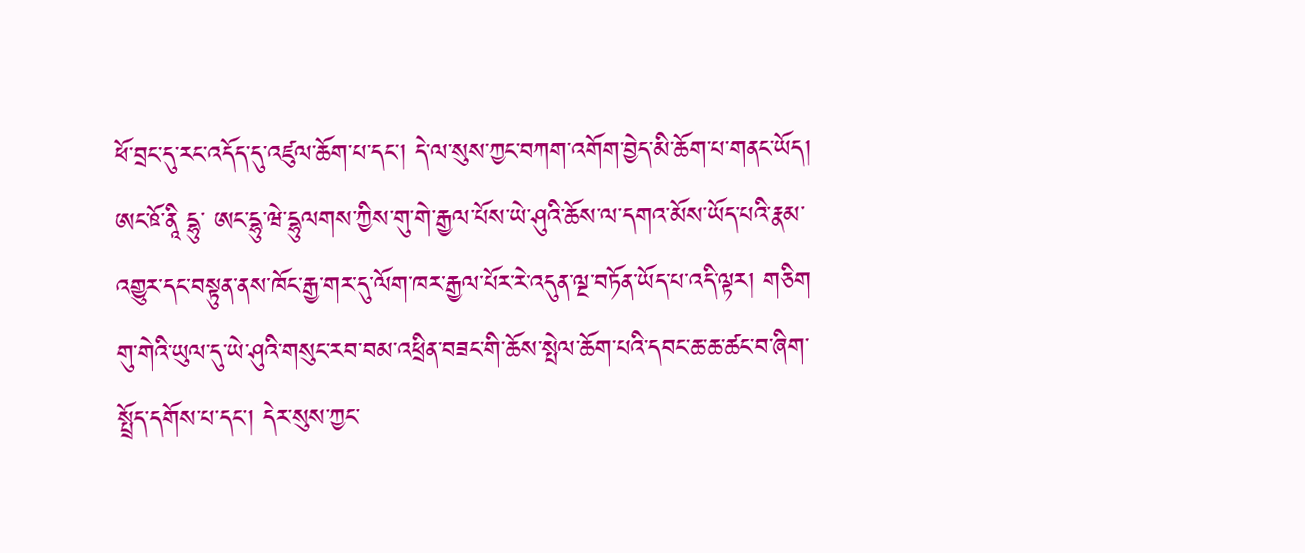ཕོ་བྲང་དུ་རང་འདོད་དུ་འཛུལ་ཆོག་པ་དང་། དེ་ལ་སུས་ཀྱང་བཀག་འགོག་བྱེད་མི་ཆོག་པ་གནང་ཡོད།  ཨང་ཋོ་ནཱི དྷུ་ ཨང་དྷུ་ཝེ་དྷུལགས་ཀྱིས་གུ་གེ་རྒྱལ་པོས་ཡེ་ཤུའི་ཆོས་ལ་དགའ་མོས་ཡོད་པའི་རྣམ་འགྱུར་དང་བསྟུན་ནས་ཁོང་རྒྱ་གར་དུ་ལོག་ཁར་རྒྱལ་པོར་རེ་འདུན་ལྔ་བཏོན་ཡོད་པ་འདི་ལྟར། གཅིག གུ་གེའི་ཡུལ་དུ་ཡེ་ཤུའི་གསུང་རབ་བམ་འཕྲིན་བཟང་གི་ཆོས་སྤེལ་ཆོག་པའི་དབང་ཆ་ཆ་ཚང་བ་ཞིག་སྤྲོད་དགོས་པ་དང་། དེར་སུས་ཀྱང་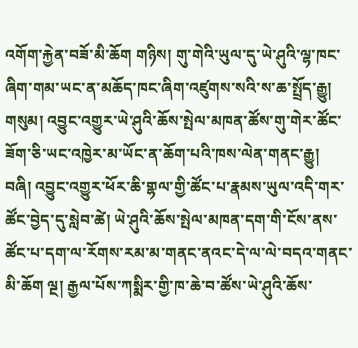འགོག་རྐྱེན་བཟོ་མི་ཆོག གཉིས། གུ་གེའི་ཡུལ་དུ་ཡེ་ཤུའི་ལྷ་ཁང་ཞིག་གམ་ཡང་ན་མཆོད་ཁང་ཞིག་འཛུགས་སའི་ས་ཆ་སྤྲོད་རྒྱུ། གསུམ། འབྱུང་འགྱུར་ཡེ་ཤུའི་ཆོས་སྤེལ་མཁན་ཚོས་གུ་གེར་ཚོང་ཟོག་ཅི་ཡང་འཁྱེར་མ་ཡོང་ན་ཆོག་པའི་ཁས་ལེན་གནང་རྒྱུ།  བཞི། འབྱུང་འགྱུར་ཕོར་ཆི་གྷལ་གྱི་ཚོང་པ་རྣམས་ཡུལ་འདི་གར་ཚོང་བྱེད་དུ་སླེབ་ཚེ། ཡེ་ཤུའི་ཆོས་སྤེལ་མཁན་དག་གི་ངོས་ནས་ཚོང་པ་དག་ལ་རོགས་རམ་མ་གནང་ནའང་དེ་ལ་ལེ་བདའ་གནང་མི་ཆོག ལྔ། རྒྱལ་པོས་ཀསྨིར་གྱི་ཁ་ཆེ་བ་ཚོས་ཡེ་ཤུའི་ཆོས་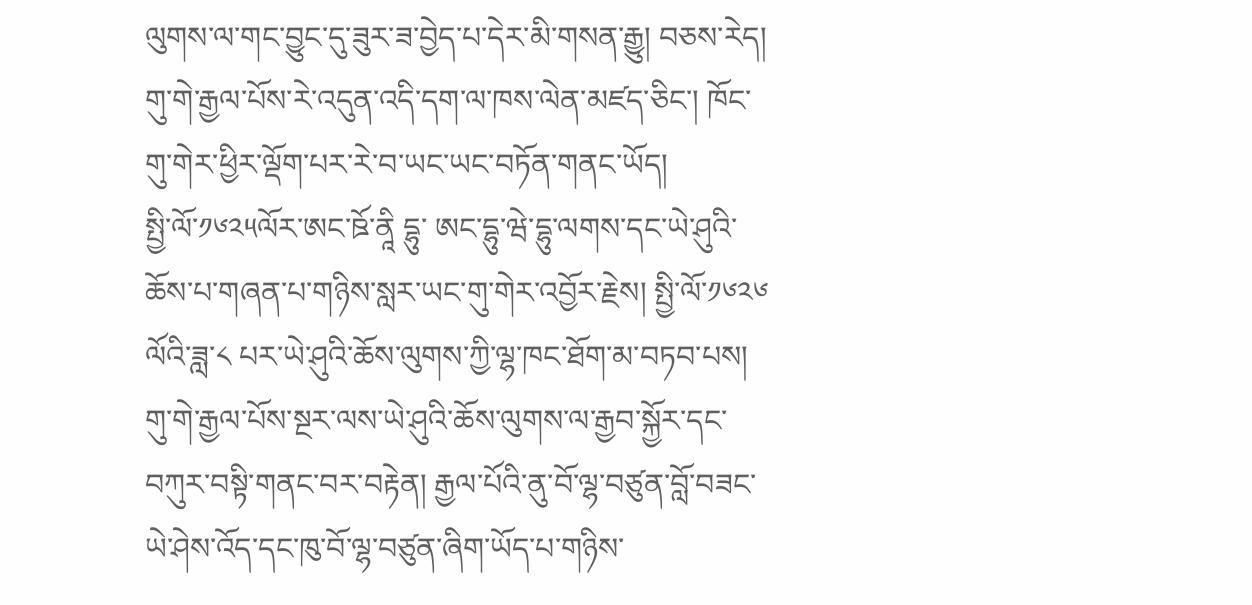ལུགས་ལ་གང་བྱུང་དུ་ཟུར་ཟ་བྱེད་པ་དེར་མི་གསན་རྒྱུ། བཅས་རེད། གུ་གེ་རྒྱལ་པོས་རེ་འདུན་འདི་དག་ལ་ཁས་ལེན་མཛད་ཅིང་། ཁོང་གུ་གེར་ཕྱིར་ལྡོག་པར་རེ་བ་ཡང་ཡང་བཏོན་གནང་ཡོད།
སྤྱི་ལོ་༡༦༢༥ལོར་ཨང་ཋོ་ནཱི དྷུ་ ཨང་དྷུ་ཝེ་དྷུ་ལགས་དང་ཡེ་ཤུའི་ཆོས་པ་གཞན་པ་གཉིས་སླར་ཡང་གུ་གེར་འབྱོར་རྗེས། སྤྱི་ལོ་༡༦༢༦ ལོའི་ཟླ་༨ པར་ཡེ་ཤུའི་ཆོས་ལུགས་ཀྱི་ལྷ་ཁང་ཐོག་མ་བཏབ་པས། གུ་གེ་རྒྱལ་པོས་སྔར་ལས་ཡེ་ཤུའི་ཆོས་ལུགས་ལ་རྒྱབ་སྐྱོར་དང་བཀུར་བསྟི་གནང་བར་བརྟེན། རྒྱལ་པོའི་ནུ་བོ་ལྷ་བཙུན་བློ་བཟང་ཡེ་ཤེས་འོད་དང་ཁུ་བོ་ལྷ་བཙུན་ཞིག་ཡོད་པ་གཉིས་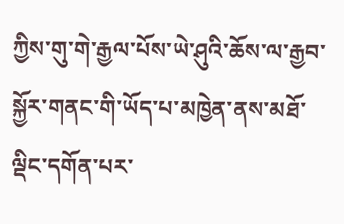ཀྱིས་གུ་གེ་རྒྱལ་པོས་ཡེ་ཤུའི་ཆོས་ལ་རྒྱབ་སྐྱོར་གནང་གི་ཡོད་པ་མཁྱེན་ནས་མཐོ་ལྡིང་དགོན་པར་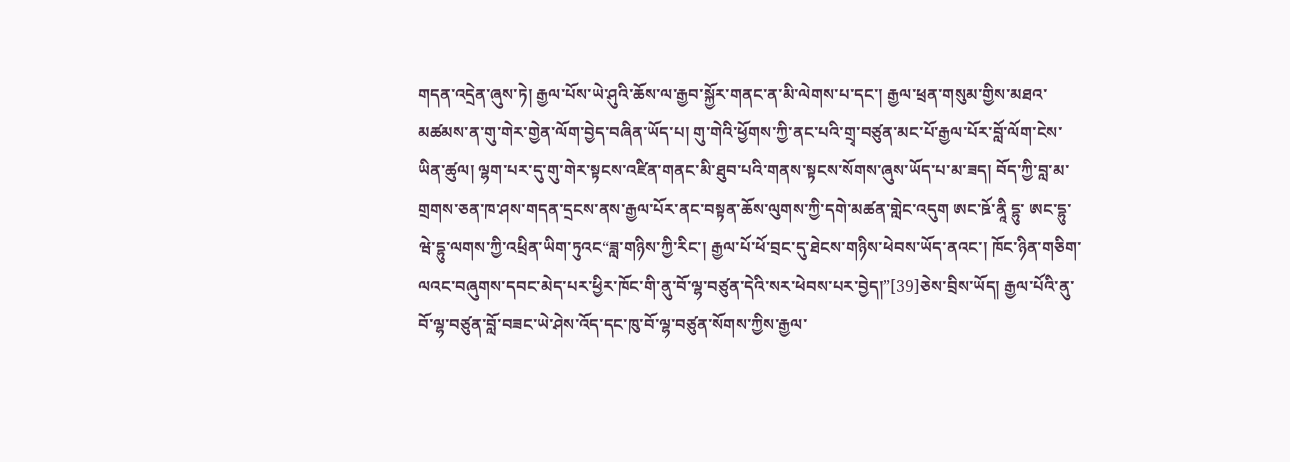གདན་འདྲེན་ཞུས་ཏེ། རྒྱལ་པོས་ཡེ་ཤུའི་ཆོས་ལ་རྒྱབ་སྐྱོར་གནང་ན་མི་ལེགས་པ་དང་། རྒྱལ་ཕྲན་གསུམ་གྱིས་མཐའ་མཚམས་ན་གུ་གེར་གྱེན་ལོག་བྱེད་བཞིན་ཡོད་པ། གུ་གེའི་ཕྱོགས་ཀྱི་ནང་པའི་གྲྭ་བཙུན་མང་པོ་རྒྱལ་པོར་བློ་ལོག་ངེས་ཡིན་ཚུལ། ལྷག་པར་དུ་གུ་གེར་སྟངས་འཛིན་གནང་མི་ཐུབ་པའི་གནས་སྟངས་སོགས་ཞུས་ཡོད་པ་མ་ཟད། བོད་ཀྱི་བླ་མ་གྲགས་ཅན་ཁ་ཤས་གདན་དྲངས་ནས་རྒྱལ་པོར་ནང་བསྟན་ཆོས་ལུགས་ཀྱི་དགེ་མཚན་གླེང་འདུག ཨང་ཋོ་ནཱི དྷུ་ ཨང་དྷུ་ཝེ་དྷུ་ལགས་ཀྱི་འཕྲིན་ཡིག་ཏུའང“ཟླ་གཉིས་ཀྱི་རིང་། རྒྱལ་པོ་ཕོ་བྲང་དུ་ཐེངས་གཉིས་ཕེབས་ཡོད་ནའང་། ཁོང་ཉིན་གཅིག་ལའང་བཞུགས་དབང་མེད་པར་ཕྱིར་ཁོང་གི་ནུ་བོ་ལྷ་བཙུན་དེའི་སར་ཕེབས་པར་བྱེད།”[39]ཅེས་བྲིས་ཡོད། རྒྱལ་པོའི་ནུ་བོ་ལྷ་བཙུན་བློ་བཟང་ཡེ་ཤེས་འོད་དང་ཁུ་བོ་ལྷ་བཙུན་སོགས་ཀྱིས་རྒྱལ་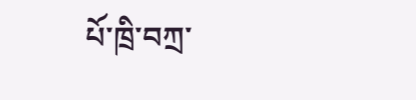པོ་ཁྲི་བཀྲ་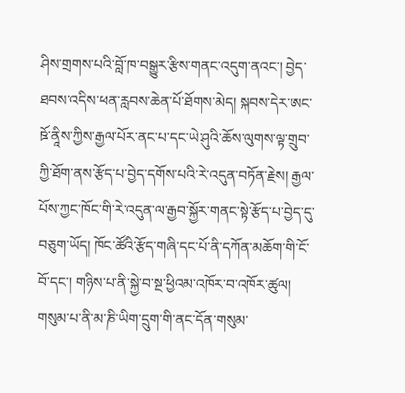ཤིས་གྲགས་པའི་བློ་ཁ་བསྒྱུར་རྩིས་གནང་འདུག་ནའང་། བྱེད་ཐབས་འདིས་ཕན་རླབས་ཆེན་པོ་ཐོགས་མེད། སྐབས་དེར་ཨང་ཋོ་ནཱིས་ཀྱིས་རྒྱལ་པོར་ནང་པ་དང་ཡེ་ཤུའི་ཆོས་ལུགས་ལྟ་གྲུབ་ཀྱི་ཐོག་ནས་རྩོད་པ་བྱེད་དགོས་པའི་རེ་འདུན་བཏོན་རྗེས། རྒྱལ་པོས་ཀྱང་ཁོང་གི་རེ་འདུན་ལ་རྒྱབ་སྐྱོར་གནང་སྟེ་རྩོད་པ་བྱེད་དུ་བཅུག་ཡོད། ཁོང་ཚོའི་རྩོད་གཞི་དང་པོ་ནི་དཀོན་མཆོག་གི་ངོ་བོ་དང་། གཉིས་པ་ནི་སྐྱེ་བ་སྔ་ཕྱིའམ་འཁོར་བ་འཁོར་ཚུལ། གསུམ་པ་ནི་མ་ཎི་ཡིག་དྲུག་གི་ནང་དོན་གསུམ་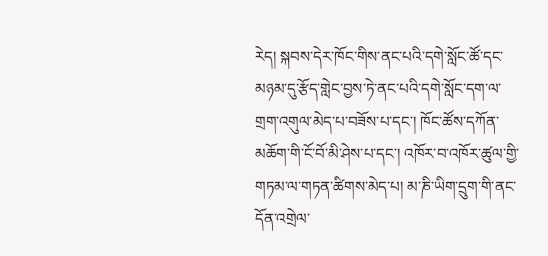རེད། སྐབས་དེར་ཁོང་གིས་ནང་པའི་དགེ་སློང་ཚོ་དང་མཉམ་དུ་རྩོད་གླེང་བྱས་ཏེ་ནང་པའི་དགེ་སློང་དག་ལ་གྲག་འགུལ་མེད་པ་བཟོས་པ་དང་། ཁོང་ཚོས་དཀོན་མཆོག་གི་ངོ་བོ་མི་ཤེས་པ་དང་། འཁོར་བ་འཁོར་ཚུལ་གྱི་གཏམ་ལ་གཏན་ཚིགས་མེད་པ། མ་ཎི་ཡིག་དྲུག་གི་ནང་དོན་འགྲེལ་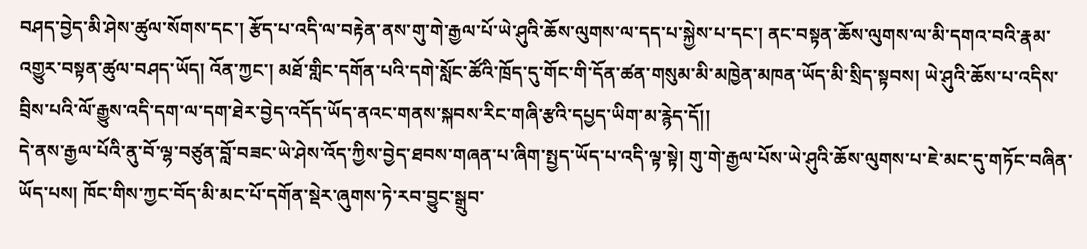བཤད་བྱེད་མི་ཤེས་ཚུལ་སོགས་དང་། རྩོད་པ་འདི་ལ་བརྟེན་ནས་གུ་གེ་རྒྱལ་པོ་ཡེ་ཤུའི་ཆོས་ལུགས་ལ་དད་པ་སྐྱེས་པ་དང་། ནང་བསྟན་ཆོས་ལུགས་ལ་མི་དགའ་བའི་རྣམ་འགྱུར་བསྟན་ཚུལ་བཤད་ཡོད། འོན་ཀྱང་། མཐོ་གླིང་དགོན་པའི་དགེ་སློང་ཚོའི་ཁྲོད་དུ་གོང་གི་དོན་ཚན་གསུམ་མི་མཁྱེན་མཁན་ཡོད་མི་སྲིད་སྟབས། ཡེ་ཤུའི་ཆོས་པ་འདིས་བྲིས་པའི་ལོ་རྒྱུས་འདི་དག་ལ་དག་ཐེར་བྱེད་འདོད་ཡོད་ནའང་གནས་སྐབས་རིང་གཞི་རྩའི་དཔྱད་ཡིག་མ་རྙེད་དོ།།
དེ་ནས་རྒྱལ་པོའི་ནུ་བོ་ལྷ་བཙུན་བློ་བཟང་ཡེ་ཤེས་འོད་ཀྱིས་བྱེད་ཐབས་གཞན་པ་ཞིག་སྤྱད་ཡོད་པ་འདི་ལྟ་སྟེ། གུ་གེ་རྒྱལ་པོས་ཡེ་ཤུའི་ཆོས་ལུགས་པ་ཇེ་མང་དུ་གཏོང་བཞིན་ཡོད་པས། ཁོང་གིས་ཀྱང་བོད་མི་མང་པོ་དགོན་སྡེར་ཞུགས་ཏེ་རབ་བྱུང་སྒྲུབ་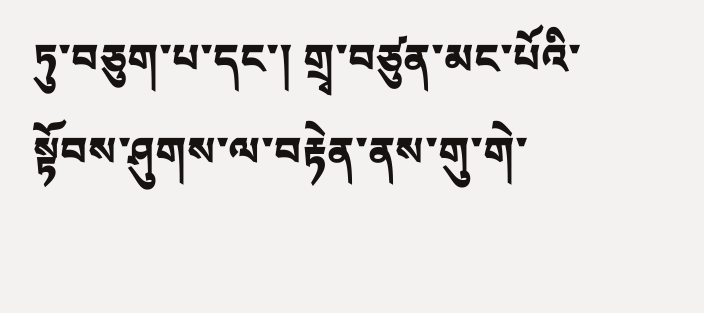ཏུ་བཅུག་པ་དང་། གྲྭ་བཙུན་མང་པོའི་སྟོབས་ཤུགས་ལ་བརྟེན་ནས་གུ་གེ་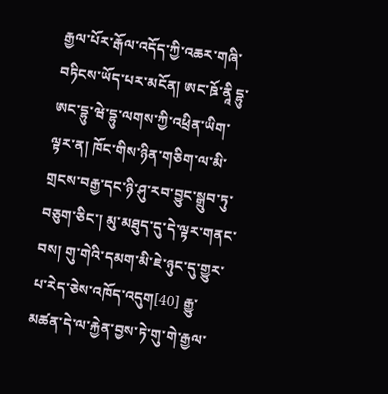རྒྱལ་པོར་རྒོལ་འདོད་ཀྱི་འཆར་གཞི་བཏིངས་ཡོད་པར་མངོན། ཨང་ཋོ་ནཱི དྷུ་ ཨང་དྷུ་ཝེ་དྷུ་ལགས་ཀྱི་འཕྲིན་ཡིག་ལྟར་ན། ཁོང་གིས་ཉིན་གཅིག་ལ་མི་གྲངས་བརྒྱ་དང་ཉི་ཤུ་རབ་བྱུང་སྒྲུབ་ཏུ་བཅུག་ཅིང་། མུ་མཐུད་དུ་དེ་ལྟར་གནང་བས། གུ་གེའི་དམག་མི་ཇེ་ཉུང་དུ་གྱུར་པ་རེད་ཅེས་འཁོད་འདུག[40] རྒྱུ་མཚན་དེ་ལ་རྐྱེན་བྱས་ཏེ་གུ་གེ་རྒྱལ་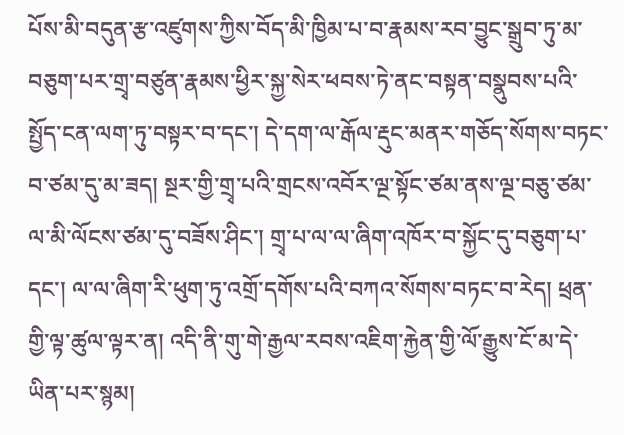པོས་མི་བདུན་རྩ་འཛུགས་ཀྱིས་བོད་མི་ཁྱིམ་པ་བ་རྣམས་རབ་བྱུང་སྒྲུབ་ཏུ་མ་བཅུག་པར་གྲྭ་བཙུན་རྣམས་ཕྱིར་སྐྱ་སེར་ཕབས་ཏེ་ནང་བསྟན་བསྣུབས་པའི་སྤྱོད་ངན་ལག་ཏུ་བསྟར་བ་དང་། དེ་དག་ལ་རྒོལ་རྡུང་མནར་གཅོད་སོགས་བཏང་བ་ཙམ་དུ་མ་ཟད། སྔར་གྱི་གྲྭ་པའི་གྲངས་འབོར་ལྔ་སྟོང་ཙམ་ནས་ལྔ་བཅུ་ཙམ་ལ་མི་ལོངས་ཙམ་དུ་བཟོས་ཤིང་། གྲྭ་པ་ལ་ལ་ཞིག་འཁོར་བ་སྐྱོང་དུ་བཅུག་པ་དང་། ལ་ལ་ཞིག་རི་ཕུག་ཏུ་འགྲོ་དགོས་པའི་བཀའ་སོགས་བཏང་བ་རེད། ཕྲན་གྱི་ལྟ་ཚུལ་ལྟར་ན། འདི་ནི་གུ་གེ་རྒྱལ་རབས་འཇིག་རྐྱེན་གྱི་ལོ་རྒྱུས་ངོ་མ་དེ་ཡིན་པར་སྙམ།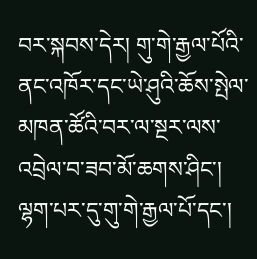བར་སྐབས་དེར། གུ་གེ་རྒྱལ་པོའི་ནང་འཁོར་དང་ཡེ་ཤུའི་ཆོས་སྤེལ་མཁན་ཚོའི་བར་ལ་སྔར་ལས་འབྲེལ་བ་ཟབ་མོ་ཆགས་ཤིང་། ལྷག་པར་དུ་གུ་གེ་རྒྱལ་པོ་དང་།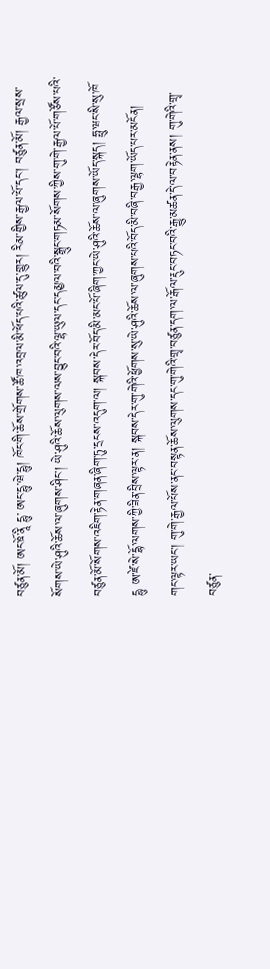བཙུན་མོ། ཨང་ཋོ་ནཱི དྷུ་ ཨང་དྷུ་ཝེ་དྷུ། ཁོང་གི་ཆོས་གྲོགས་ཚོ་ཁ་འབྲལ་མི་ཕོད་པའི་ཚུལ་དུ་གྱུར། རིམ་གྱིས་རྒྱལ་པོ་དང་། བཙུན་མོ། རྒྱལ་སྲས་སོགས་ཡེ་ཤུའི་ཆོས་ལ་ཞུགས་ཤིང་། ཡེ་ཤུའི་ཆོས་ལུགས་ལས་བྱུང་བའི་ལྷ་ཡུལ་དང་དམྱལ་བའི་སྒྲུང་གཏམ་སོགས་ཀྱིས་གུ་གེ་རྒྱལ་པོ་གཙོས་པའི་བཙུན་མོ་སོགས་འཇིག་རྟེན་གཞན་ཞིག་ཏུ་དྲངས་འདུག་ལ། སྐབས་དེར་བོད་མི་མང་པོ་ཞིག་ཀྱང་ཡེ་ཤུའི་ཆོས་ལ་ཞུགས་ཡོད་སྐད། ཧྥུ་ཝང་སི་སུ་ཁོ དྷུ ཨ་ཛེ་སེ་དྷོ་ལགས་ཀྱི་ཟིན་བྲིས་ལྟར་ན། སྐབས་དེར་གུ་གེའི་ཕྱོགས་སུ་ཡེ་ཤུའི་ཆོས་ལ་ཞུགས་པའི་བོད་མི་བཞི་བརྒྱ་ལྷག་ཡོད་པར་མངོན།
གང་ལྟར་ཡང་། གུ་གེ་རྒྱལ་པོས་ནང་བསྟན་ཆོས་ལུགས་དང་གུ་གེའི་གྲྭ་བཙུན་དག་ལ་རྒོལ་རྡུང་བཏང་བའི་རྒྱུ་མཚན་དེ་ལ་བརྟེན་ནས། གུ་གེའི་གྲྭ་བཙུན་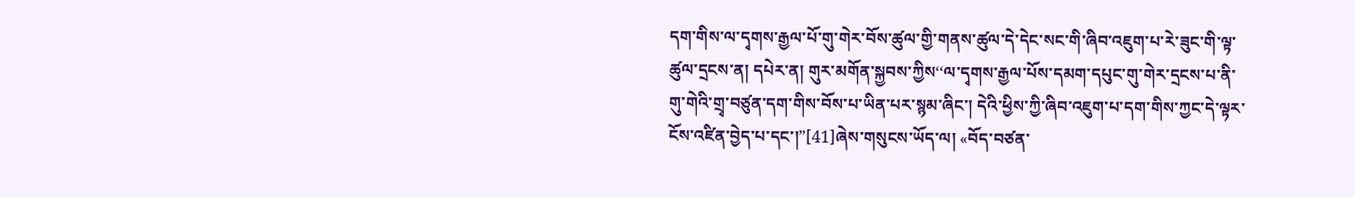དག་གིས་ལ་དྭགས་རྒྱལ་པོ་གུ་གེར་བོས་ཚུལ་གྱི་གནས་ཚུལ་དེ་དེང་སང་གི་ཞིབ་འཇུག་པ་རེ་ཟུང་གི་ལྟ་ཚུལ་དྲངས་ན། དཔེར་ན། གུར་མགོན་སྐྱབས་ཀྱིས‘‘ལ་དྭགས་རྒྱལ་པོས་དམག་དཔུང་གུ་གེར་དྲངས་པ་ནི་གུ་གེའི་གྲྭ་བཙུན་དག་གིས་བོས་པ་ཡིན་པར་སྙམ་ཞིང་། དེའི་ཕྱིས་ཀྱི་ཞིབ་འཇུག་པ་དག་གིས་ཀྱང་དེ་ལྟར་ངོས་འཛིན་བྱེད་པ་དང་།”[41]ཞེས་གསུངས་ཡོད་ལ། «བོད་བཙན་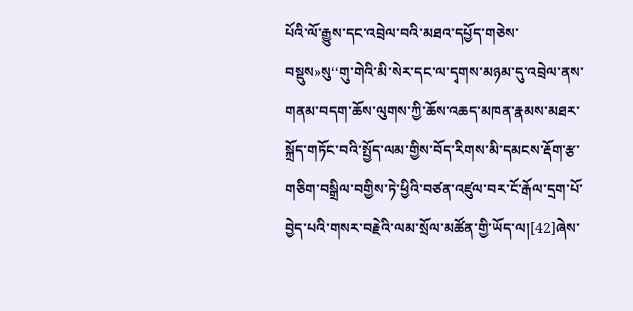པོའི་ལོ་རྒྱུས་དང་འབྲེལ་བའི་མཐའ་དཔྱོད་གཅེས་བསྡུས»སུ‘‘གུ་གེའི་མི་སེར་དང་ལ་དྭགས་མཉམ་དུ་འབྲེལ་ནས་གནམ་བདག་ཆོས་ལུགས་ཀྱི་ཆོས་འཆད་མཁན་རྣམས་མཐར་སྐྲོད་གཏོང་བའི་སྤྱོད་ལམ་གྱིས་བོད་རིགས་མི་དམངས་རྡོག་རྩ་གཅིག་བསྒྲིལ་བགྱིས་ཏེ་ཕྱིའི་བཙན་འཛུལ་བར་ངོ་རྒོལ་དྲག་པོ་བྱེད་པའི་གསར་བརྗེའི་ལམ་སྲོལ་མཚོན་གྱི་ཡོད་ལ།[42]ཞེས་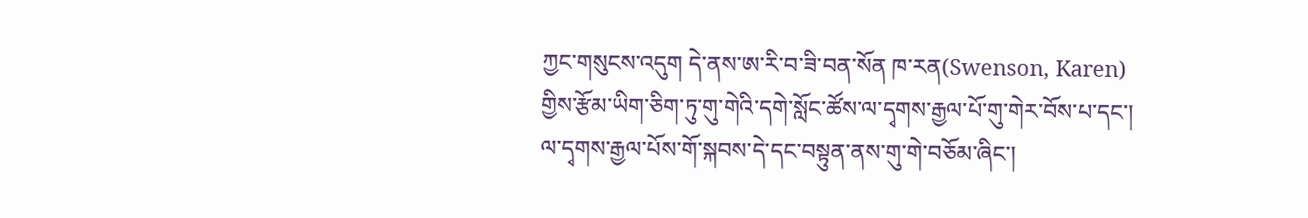ཀྱང་གསུངས་འདུག དེ་ནས་ཨ་རི་བ་ཟི་བན་སོན ཁ་རན(Swenson, Karen) གྱིས་རྩོམ་ཡིག་ཅིག་ཏུ་གུ་གེའི་དགེ་སློང་ཚོས་ལ་དྭགས་རྒྱལ་པོ་གུ་གེར་བོས་པ་དང་། ལ་དྭགས་རྒྱལ་པོས་གོ་སྐབས་དེ་དང་བསྟུན་ནས་གུ་གེ་བཅོམ་ཞིང་།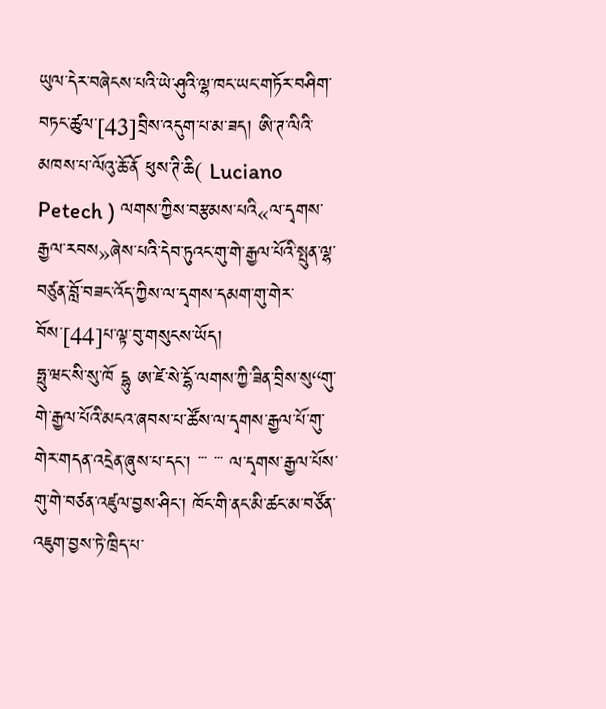ཡུལ་དེར་བཞེངས་པའི་ཡེ་ཤུའི་ལྷ་ཁང་ཡང་གཏོར་བཤིག་བཏང་ཚུལ་[43]བྲིས་འདུག་པ་མ་ཟད། ཨི་ཊ་ལིའི་མཁས་པ་ལོའུ་ཆོ་ནོ ཕུས་ཊི་ཆི( Luciano Petech ) ལགས་ཀྱིས་བརྩམས་པའི«ལ་དྭགས་རྒྱལ་རབས»ཞེས་པའི་དེབ་ཏུའང་གུ་གེ་རྒྱལ་པོའི་སྤུན་ལྷ་བཙུན་བློ་བཟང་འོད་ཀྱིས་ལ་དྭགས་དམག་གུ་གེར་བོས་[44]པ་ལྟ་བུ་གསུངས་ཡོད།
ཧྥུ་ཝང་སི་སུ་ཁོ དྷུ ཨ་ཛེ་སེ་དྷོ་ལགས་ཀྱི་ཟིན་བྲིས་སུ‘‘གུ་གེ་རྒྱལ་པོའི་མངའ་ཞབས་པ་ཚོས་ལ་དྭགས་རྒྱལ་པོ་གུ་གེར་གདན་འདྲེན་ཞུས་པ་དང་། ་་་ ་་་ ལ་དྭགས་རྒྱལ་པོས་གུ་གེ་བཙན་འཛུལ་བྱས་ཤིང་། ཁོང་གི་ནང་མི་ཚང་མ་བཙོན་འཇུག་བྱས་ཏེ་ཁྲིད་པ་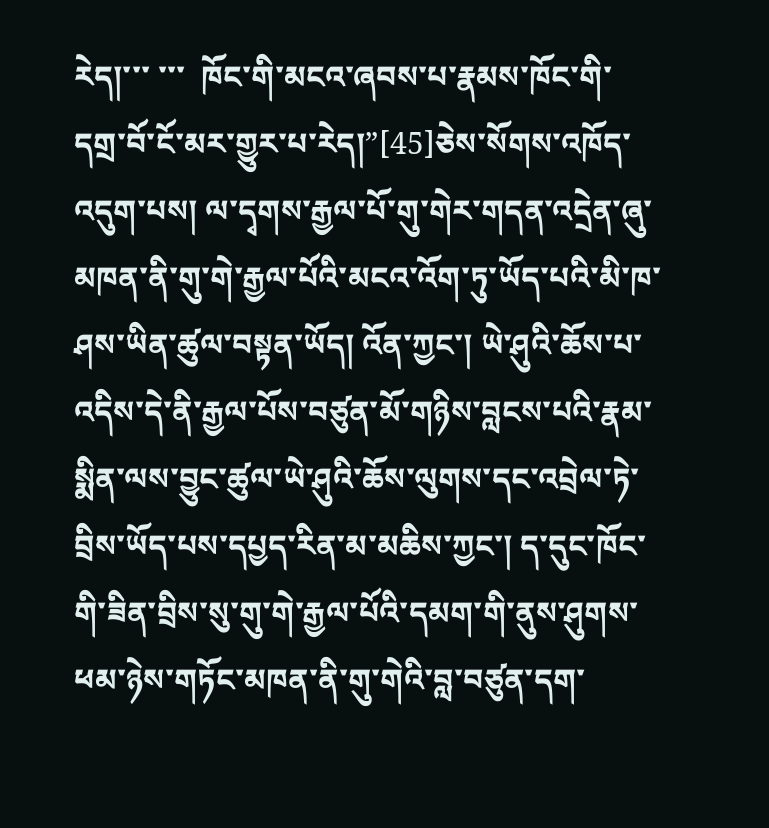རེད།་་་ ་་་  ཁོང་གི་མངའ་ཞབས་པ་རྣམས་ཁོང་གི་དགྲ་བོ་ངོ་མར་གྱུར་པ་རེད།”[45]ཅེས་སོགས་འཁོད་འདུག་པས། ལ་དྭགས་རྒྱལ་པོ་གུ་གེར་གདན་འདྲེན་ཞུ་མཁན་ནི་གུ་གེ་རྒྱལ་པོའི་མངའ་འོག་ཏུ་ཡོད་པའི་མི་ཁ་ཤས་ཡིན་ཚུལ་བསྟན་ཡོད། འོན་ཀྱང་། ཡེ་ཤུའི་ཆོས་པ་འདིས་དེ་ནི་རྒྱལ་པོས་བཙུན་མོ་གཉིས་བླངས་པའི་རྣམ་སྨིན་ལས་བྱུང་ཚུལ་ཡེ་ཤུའི་ཆོས་ལུགས་དང་འབྲེལ་ཏེ་བྲིས་ཡོད་པས་དཔྱད་རིན་མ་མཆིས་ཀྱང་། ད་དུང་ཁོང་གི་ཟིན་བྲིས་སུ་གུ་གེ་རྒྱལ་པོའི་དམག་གི་ནུས་ཤུགས་ཕམ་ཉེས་གཏོང་མཁན་ནི་གུ་གེའི་བླ་བཙུན་དག་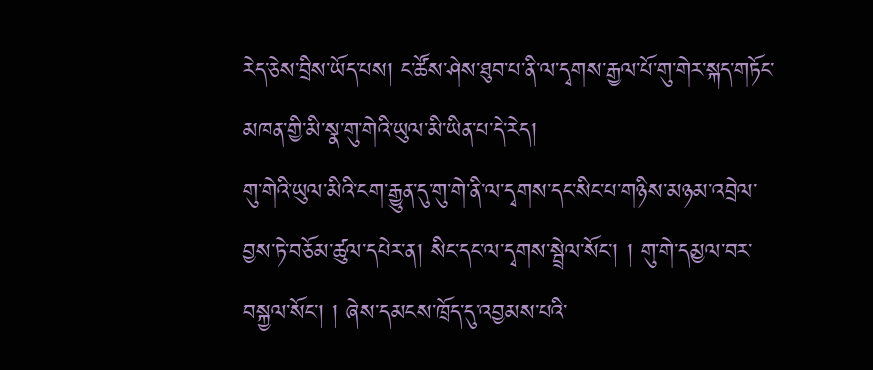རེད་ཅེས་བྲིས་ཡོད་པས། ང་ཚོས་ཤེས་ཐུབ་པ་ནི་ལ་དྭགས་རྒྱལ་པོ་གུ་གེར་སྐད་གཏོང་མཁན་གྱི་མི་སྣ་གུ་གེའི་ཡུལ་མི་ཡིན་པ་དེ་རེད།
གུ་གེའི་ཡུལ་མིའི་ངག་རྒྱུན་དུ་གུ་གེ་ནི་ལ་དྭགས་དང་སིང་པ་གཉིས་མཉམ་འབྲེལ་བྱས་ཏེ་བཅོམ་ཚུལ་དཔེར་ན། སིང་དང་ལ་དྭགས་སྦྲེལ་སོང་། ། གུ་གེ་དམྱལ་བར་བསྐྱལ་སོང་། ། ཞེས་དམངས་ཁྲོད་དུ་འབྱམས་པའི་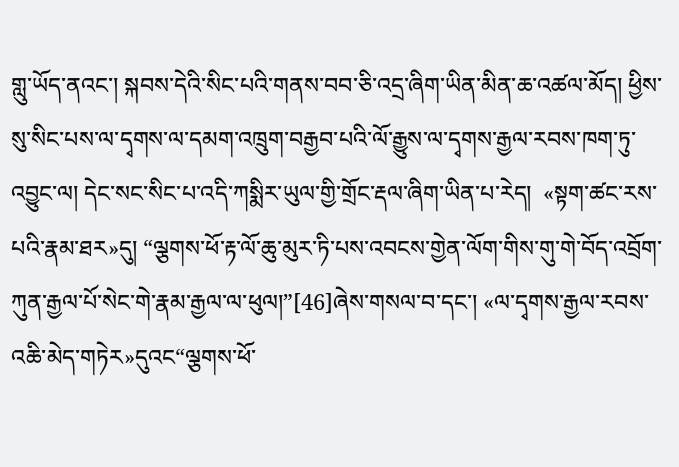གླུ་ཡོད་ནའང་། སྐབས་དེའི་སིང་པའི་གནས་བབ་ཅི་འདྲ་ཞིག་ཡིན་མིན་ཆ་འཚལ་མོད། ཕྱིས་སུ་སིང་པས་ལ་དྭགས་ལ་དམག་འཁྲུག་བརྒྱབ་པའི་ལོ་རྒྱུས་ལ་དྭགས་རྒྱལ་རབས་ཁག་ཏུ་འབྱུང་ལ། དེང་སང་སིང་པ་འདི་ཀསྨིར་ཡུལ་གྱི་གྲོང་རྡལ་ཞིག་ཡིན་པ་རེད།  «སྟག་ཚང་རས་པའི་རྣམ་ཐར»དུ། “ལྕགས་ཕོ་རྟ་ལོ་ཆུ་མུར་ཏི་པས་འབངས་གྱེན་ལོག་གིས་གུ་གེ་བོད་འབྲོག་ཀུན་རྒྱལ་པོ་སེང་གེ་རྣམ་རྒྱལ་ལ་ཕུལ།”[46]ཞེས་གསལ་བ་དང་། «ལ་དྭགས་རྒྱལ་རབས་འཆི་མེད་གཏེར»དུའང“ལྕགས་ཕོ་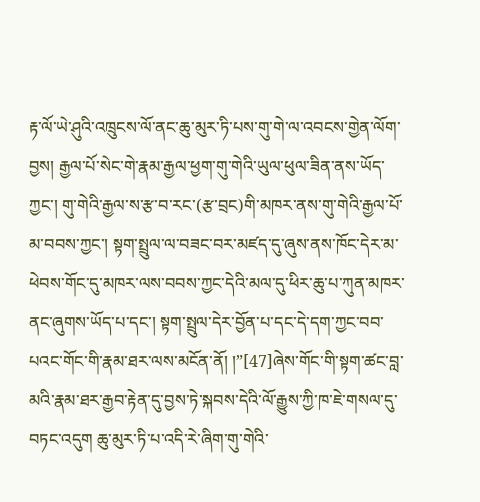རྟ་ལོ་ཡེ་ཤུའི་འཁྲུངས་ལོ་ནང་ཆུ་མུར་ཏི་པས་གུ་གེ་ལ་འབངས་གྱེན་ལོག་བྱས། རྒྱལ་པོ་སེང་གེ་རྣམ་རྒྱལ་ཕྱག་གུ་གེའི་ཡུལ་ཕུལ་ཟིན་ནས་ཡོད་ཀྱང་། གུ་གེའི་རྒྱལ་ས་རྩ་བ་རང་(རྩ་བྲང)གི་མཁར་ནས་གུ་གེའི་རྒྱལ་པོ་མ་བབས་ཀྱང་། སྟག་སྤྲུལ་ལ་བཟང་བར་མཛད་དུ་ཞུས་ནས་ཁོང་དེར་མ་ཕེབས་གོང་དུ་མཁར་ལས་བབས་ཀྱང་དེའི་མལ་དུ་ཕིར་ཆུ་པ་ཀུན་མཁར་ནང་ཞུགས་ཡོད་པ་དང་། སྟག་སྤྲུལ་དེར་བྱོན་པ་དང་དེ་དག་ཀྱང་བབ་པའང་གོང་གི་རྣམ་ཐར་ལས་མངོན་ནོ། །”[47]ཞེས་གོང་གི་སྟག་ཚང་བླ་མའི་རྣམ་ཐར་རྒྱབ་རྟེན་དུ་བྱས་ཏེ་སྐབས་དེའི་ལོ་རྒྱུས་ཀྱི་ཁ་ཇེ་གསལ་དུ་བཏང་འདུག ཆུ་མུར་ཏི་པ་འདི་རེ་ཞིག་གུ་གེའི་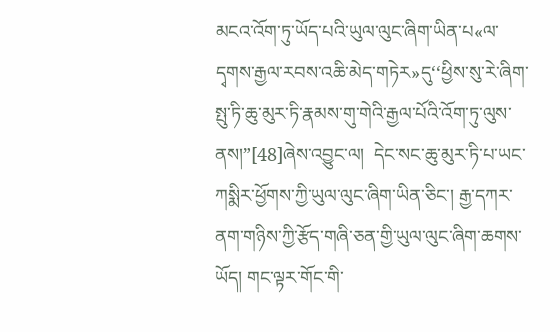མངའ་འོག་ཏུ་ཡོད་པའི་ཡུལ་ལུང་ཞིག་ཡིན་པ«ལ་དྭགས་རྒྱལ་རབས་འཆི་མེད་གཏེར»དུ‘‘ཕྱིས་སུ་རེ་ཞིག་སྤུ་ཏི་ཆུ་མུར་ཏི་རྣམས་གུ་གེའི་རྒྱལ་པོའི་འོག་ཏུ་ལུས་ནས།”[48]ཞེས་འབྱུང་ལ།  དེང་སང་ཆུ་མུར་ཏི་པ་ཡང་ཀསྨིར་ཕྱོགས་ཀྱི་ཡུལ་ལུང་ཞིག་ཡིན་ཅིང་། རྒྱ་དཀར་ནག་གཉིས་ཀྱི་རྩོད་གཞི་ཅན་གྱི་ཡུལ་ལུང་ཞིག་ཆགས་ཡོད། གང་ལྟར་གོང་གི་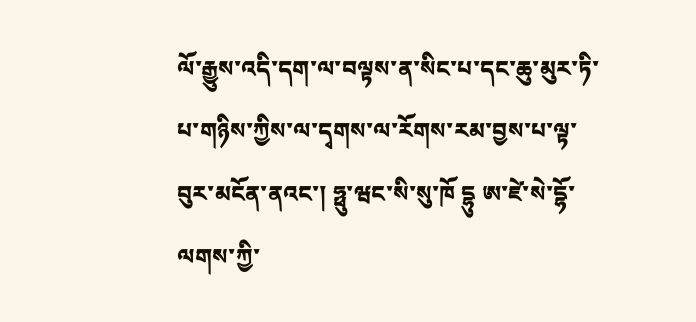ལོ་རྒྱུས་འདི་དག་ལ་བལྟས་ན་སིང་པ་དང་ཆུ་མུར་ཏི་པ་གཉིས་ཀྱིས་ལ་དྭགས་ལ་རོགས་རམ་བྱས་པ་ལྟ་བུར་མངོན་ནའང་། ཧྥུ་ཝང་སི་སུ་ཁོ དྷུ ཨ་ཛེ་སེ་དྷོ་ལགས་ཀྱི་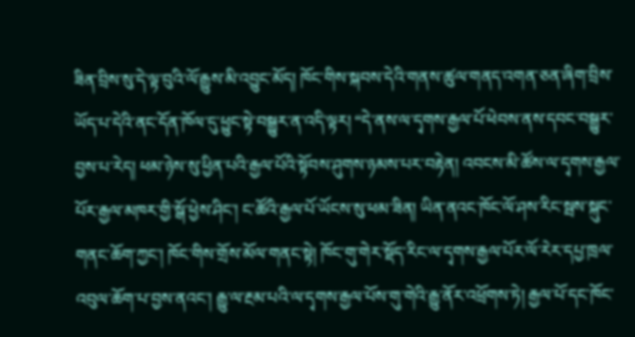ཟིན་བྲིས་སུ་དེ་ལྟ་བུའི་ལོ་རྒྱུས་མི་འབྱུང་མོད། ཁོང་གིས་སྐབས་དེའི་གནས་ཚུལ་གནད་འགན་ཅན་ཞིག་བྲིས་ཡོད་པ་དེའི་ནང་དོན་ཁོལ་དུ་ཕྱུང་སྟེ་བསྒྱུར་ན་འདི་ལྟར། “དེ་ནས་ལ་དྭགས་རྒྱལ་པོ་ཕེབས་ནས་དབང་བསྒྱུར་བྱས་པ་རེད། ཕམ་ཉེས་སུ་ཕྱིན་པའི་རྒྱལ་པོའི་སྟོབས་ཤུགས་ཉམས་པར་བརྟེན། འབངས་མི་ཚོས་ལ་དྭགས་རྒྱལ་པོར་རྒྱལ་མཁར་གྱི་སྒོ་ཕྱེས་ཤིང་། ང་ཚོའི་རྒྱལ་པོ་ཡོངས་སུ་ཕམ་ཟིན། ཡིན་ནའང་ཁོང་ལོ་ཤས་རིང་སྦས་སྐུང་གནང་ཆོག་ཀྱང་། ཁོང་གིས་གྲོས་མོལ་གནང་སྟེ། ཁོང་གུ་གེར་སྡོད་རིང་ལ་དྭགས་རྒྱལ་པོར་ལོ་རེར་དཔྱ་ཁྲལ་འབུལ་ཆོག་པ་བྱས་ནའང་། རྒྱུ་ལ་རྔམ་པའི་ལ་དྭགས་རྒྱལ་པོས་གུ་གེའི་རྒྱུ་ནོར་འཕྲོགས་ཏེ། རྒྱལ་པོ་དང་ཁོང་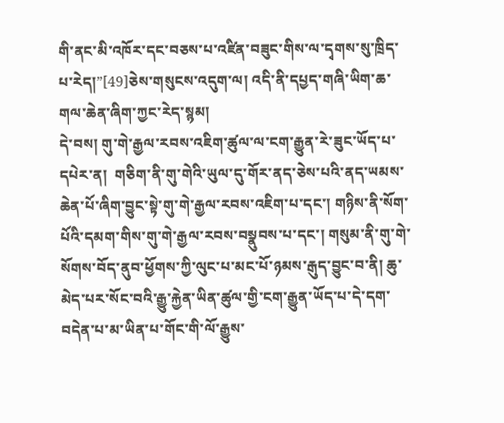གི་ནང་མི་འཁོར་དང་བཅས་པ་འཛིན་བཟུང་གིས་ལ་དྭགས་སུ་ཁྲིད་པ་རེད།”[49]ཅེས་གསུངས་འདུག་ལ། འདི་ནི་དཔྱད་གཞི་ཡིག་ཆ་གལ་ཆེན་ཞིག་ཀྱང་རེད་སྙམ།
དེ་བས། གུ་གེ་རྒྱལ་རབས་འཇིག་ཚུལ་ལ་ངག་རྒྱུན་རེ་ཟུང་ཡོད་པ་དཔེར་ན།  གཅིག་ནི་གུ་གེའི་ཡུལ་དུ་གོར་ནད་ཅེས་པའི་ནད་ཡམས་ཆེན་པོ་ཞིག་བྱུང་སྟེ་གུ་གེ་རྒྱལ་རབས་འཇིག་པ་དང་། གཉིས་ནི་སོག་པོའི་དམག་གིས་གུ་གེ་རྒྱལ་རབས་བསྣུབས་པ་དང་། གསུམ་ནི་གུ་གེ་སོགས་བོད་ནུབ་ཕྱོགས་ཀྱི་ལུང་པ་མང་པོ་ཉམས་རྒུད་བྱུང་བ་ནི། ཆུ་མེད་པར་སོང་བའི་རྒྱུ་རྐྱེན་ཡིན་ཚུལ་གྱི་ངག་རྒྱུན་ཡོད་པ་དེ་དག་བདེན་པ་མ་ཡིན་པ་གོང་གི་ལོ་རྒྱུས་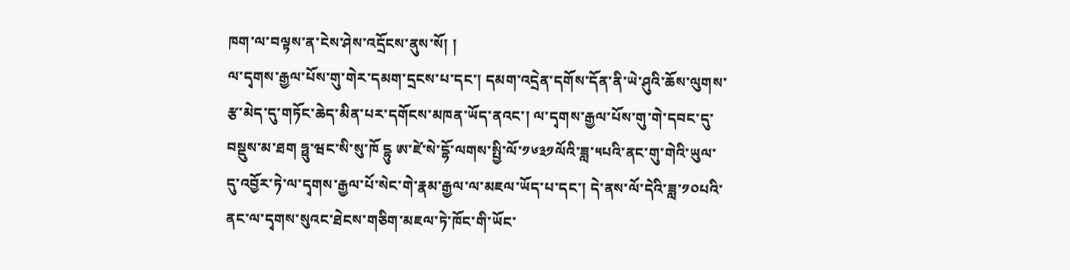ཁག་ལ་བལྟས་ན་ངེས་ཤེས་འདྲོངས་ནུས་སོ། །
ལ་དྭགས་རྒྱལ་པོས་གུ་གེར་དམག་དྲངས་པ་དང་། དམག་འདྲེན་དགོས་དོན་ནི་ཡེ་ཤུའི་ཆོས་ལུགས་རྩ་མེད་དུ་གཏོང་ཆེད་མིན་པར་དགོངས་མཁན་ཡོད་ནའང་། ལ་དྭགས་རྒྱལ་པོས་གུ་གེ་དབང་དུ་བསྡུས་མ་ཐག ཧྥུ་ཝང་སི་སུ་ཁོ དྷུ ཨ་ཛེ་སེ་དྷོ་ལགས་སྤྱི་ལོ་༡༦༣༡ལོའི་ཟླ་༥པའི་ནང་གུ་གེའི་ཡུལ་དུ་འབྱོར་ཏེ་ལ་དྭགས་རྒྱལ་པོ་སེང་གེ་རྣམ་རྒྱལ་ལ་མཇལ་ཡོད་པ་དང་། དེ་ནས་ལོ་དེའི་ཟླ་༡༠པའི་ནང་ལ་དྭགས་སུའང་ཐེངས་གཅིག་མཇལ་ཏེ་ཁོང་གི་ཡོང་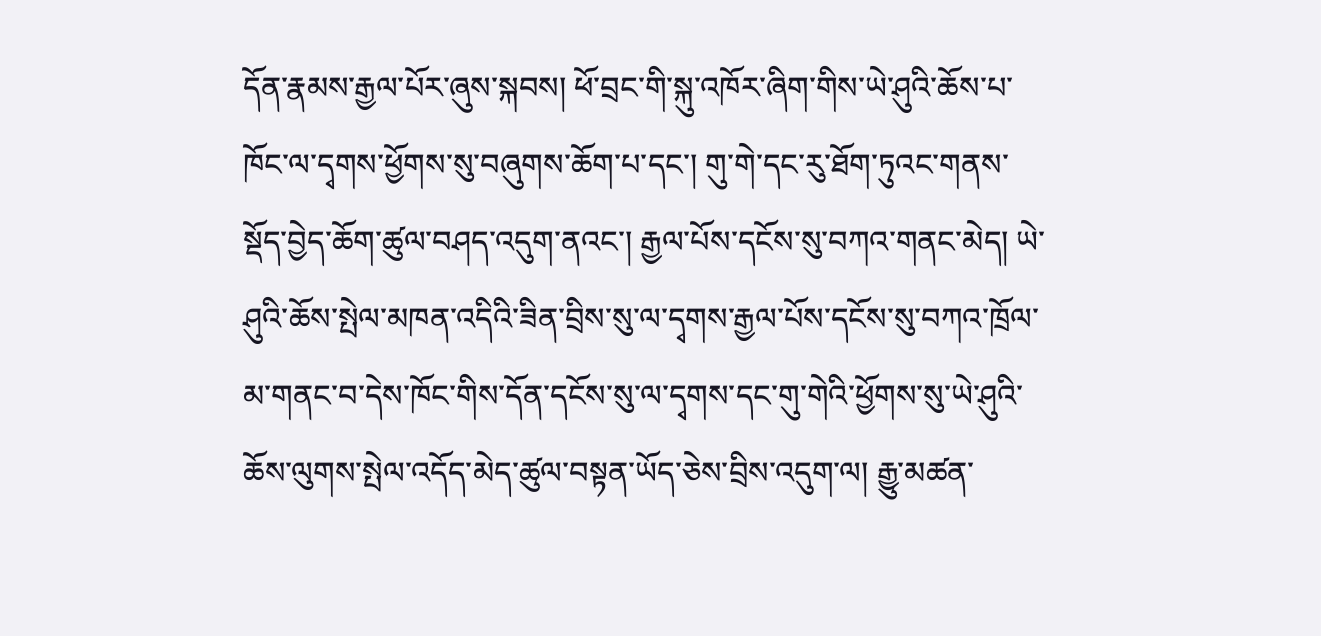དོན་རྣམས་རྒྱལ་པོར་ཞུས་སྐབས། ཕོ་བྲང་གི་སྐུ་འཁོར་ཞིག་གིས་ཡེ་ཤུའི་ཆོས་པ་ཁོང་ལ་དྭགས་ཕྱོགས་སུ་བཞུགས་ཆོག་པ་དང་། གུ་གེ་དང་རུ་ཐོག་ཏུའང་གནས་སྡོད་བྱེད་ཆོག་ཚུལ་བཤད་འདུག་ནའང་། རྒྱལ་པོས་དངོས་སུ་བཀའ་གནང་མེད། ཡེ་ཤུའི་ཆོས་སྤེལ་མཁན་འདིའི་ཟིན་བྲིས་སུ་ལ་དྭགས་རྒྱལ་པོས་དངོས་སུ་བཀའ་ཁྲོལ་མ་གནང་བ་དེས་ཁོང་གིས་དོན་དངོས་སུ་ལ་དྭགས་དང་གུ་གེའི་ཕྱོགས་སུ་ཡེ་ཤུའི་ཆོས་ལུགས་སྤེལ་འདོད་མེད་ཚུལ་བསྟན་ཡོད་ཅེས་བྲིས་འདུག་ལ། རྒྱུ་མཚན་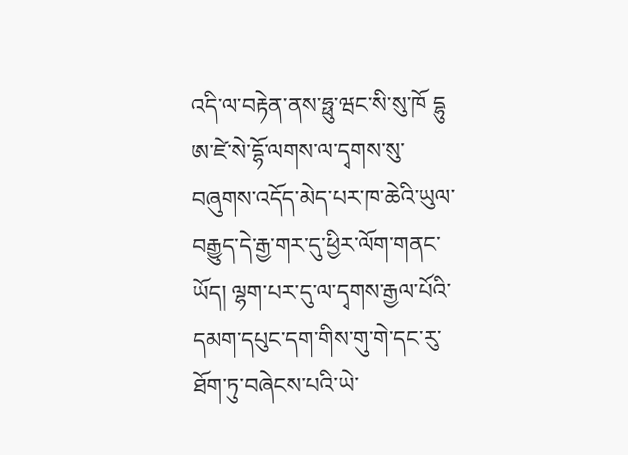འདི་ལ་བརྟེན་ནས་ཧྥུ་ཝང་སི་སུ་ཁོ དྷུ ཨ་ཛེ་སེ་དྷོ་ལགས་ལ་དྭགས་སུ་བཞུགས་འདོད་མེད་པར་ཁ་ཆེའི་ཡུལ་བརྒྱུད་དེ་རྒྱ་གར་དུ་ཕྱིར་ལོག་གནང་ཡོད། ལྷག་པར་དུ་ལ་དྭགས་རྒྱལ་པོའི་དམག་དཔུང་དག་གིས་གུ་གེ་དང་རུ་ཐོག་ཏུ་བཞེངས་པའི་ཡེ་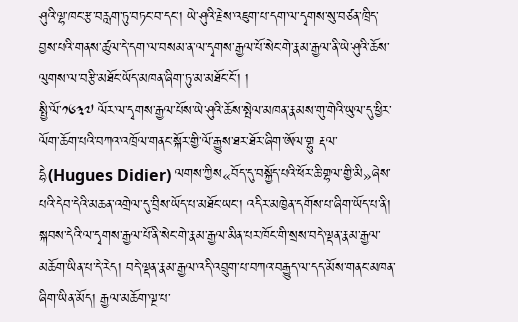ཤུའི་ལྷ་ཁང་རྩ་བརླག་ཏུ་བཏང་བ་དང་། ཡེ་ཤུའི་རྗེས་འཇུག་པ་དག་ལ་དྭགས་སུ་བཙན་ཁྲིད་བྱས་པའི་གནས་ཚུལ་དེ་དག་ལ་བསམ་ན་ལ་དྭགས་རྒྱལ་པོ་སེང་གེ་རྣམ་རྒྱལ་ནི་ཡེ་ཤུའི་ཆོས་ལུགས་ལ་བརྩི་མཐོང་ཡོད་མཁན་ཞིག་ཏུ་མ་མཐོང་ངོ་། །
སྤྱི་ལོ་༡༦༣༧ ལོར་ལ་དྭགས་རྒྱལ་པོས་ཡེ་ཤུའི་ཆོས་སྤེལ་མཁན་རྣམས་གུ་གེའི་ཡུལ་དུ་ཕྱིར་ལོག་ཆོག་པའི་བཀའ་འཁྲོལ་གནང་སྐོར་གྱི་ལོ་རྒྱུས་ཐར་ཐོར་ཞིག་ཨོལ་གྷུ རྡལ་དྷེ(Hugues Didier) ལགས་ཀྱིས«བོད་དུ་བསྐྱོད་པའི་ཕོར་ཆི་གྷལ་གྱི་མི»ཞེས་པའི་དེབ་དེའི་མཆན་འགྲེལ་དུ་བྲིས་ཡོད་པ་མཐོང་ཡང་། འདིར་མཁྱེན་དགོས་པ་ཞིག་ཡོད་པ་ནི། སྐབས་དེའི་ལ་དྭགས་རྒྱལ་པོ་ནི་སེང་གེ་རྣམ་རྒྱལ་མིན་པར་ཁོང་གི་སྲས་བདེ་ལྡན་རྣམ་རྒྱལ་མཆོག་ཡིན་པ་དེ་རེད། བདེ་ལྡན་རྣམ་རྒྱལ་འདི་འབྲུག་པ་བཀའ་བརྒྱུད་ལ་དད་མོས་གནང་མཁན་ཞིག་ཡིན་མོད། རྒྱལ་མཆོག་ལྔ་པ་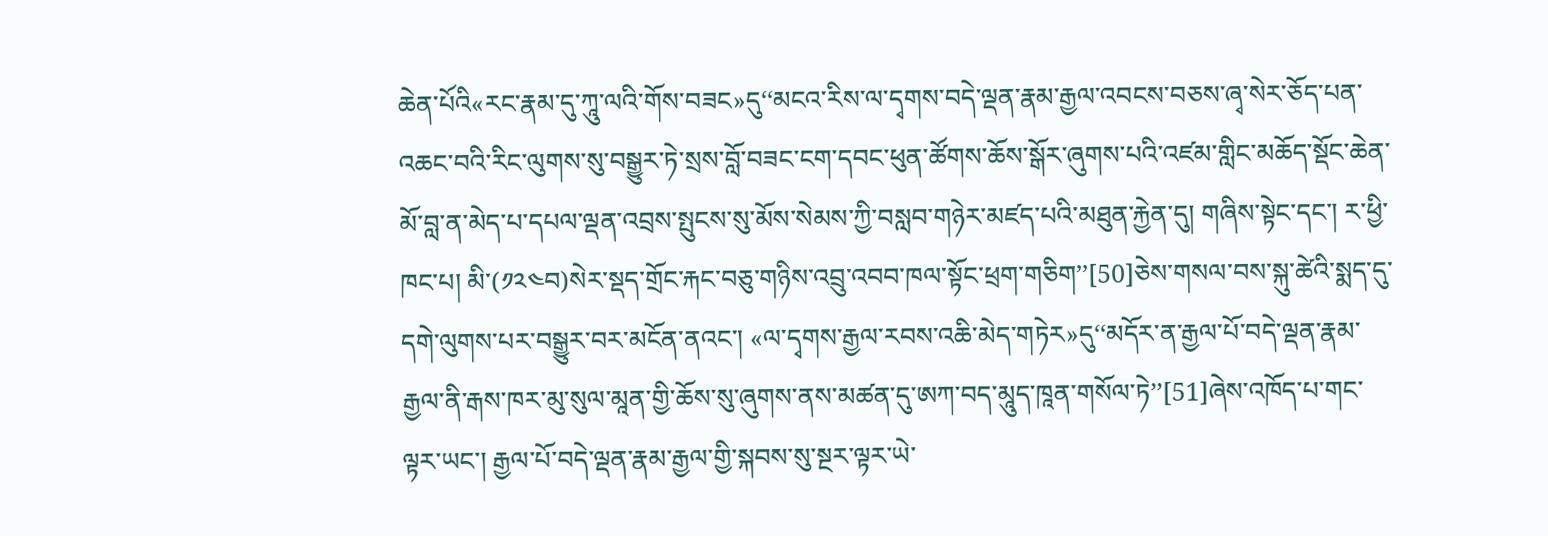ཆེན་པོའི«རང་རྣམ་དུ་ཀཱུ་ལའི་གོས་བཟང»དུ‘‘མངའ་རིས་ལ་དྭགས་བདེ་ལྡན་རྣམ་རྒྱལ་འབངས་བཅས་ཞྭ་སེར་ཅོད་པན་འཆང་བའི་རིང་ལུགས་སུ་བསྒྱུར་ཏེ་སྲས་བློ་བཟང་ངག་དབང་ཕུན་ཚོགས་ཆོས་སྒོར་ཞུགས་པའི་འཛམ་གླིང་མཆོད་སྡོང་ཆེན་མོ་བླ་ན་མེད་པ་དཔལ་ལྡན་འབྲས་སྤུངས་སུ་མོས་སེམས་ཀྱི་བསླབ་གཉེར་མཛད་པའི་མཐུན་རྐྱེན་དུ། གཞིས་སྟེང་དང་། ར་ཕྱི་ཁང་པ། མི་(༡༢༤བ)སེར་སྡད་གྲོང་རྐང་བཅུ་གཉིས་འབྲུ་འབབ་ཁལ་སྟོང་ཕྲག་གཅིག’’[50]ཅེས་གསལ་བས་སྐུ་ཚེའི་སྨད་དུ་དགེ་ལུགས་པར་བསྒྱུར་བར་མངོན་ནའང་། «ལ་དྭགས་རྒྱལ་རབས་འཆི་མེད་གཏེར»དུ‘‘མདོར་ན་རྒྱལ་པོ་བདེ་ལྡན་རྣམ་རྒྱལ་ནི་རྒས་ཁར་མུ་སུལ་མཱན་གྱི་ཆོས་སུ་ཞུགས་ནས་མཚན་དུ་ཨཀ་བད་མཱུད་ཁཱན་གསོལ་ཏེ’’[51]ཞེས་འཁོད་པ་གང་ལྟར་ཡང་། རྒྱལ་པོ་བདེ་ལྡན་རྣམ་རྒྱལ་གྱི་སྐབས་སུ་སྔར་ལྟར་ཡེ་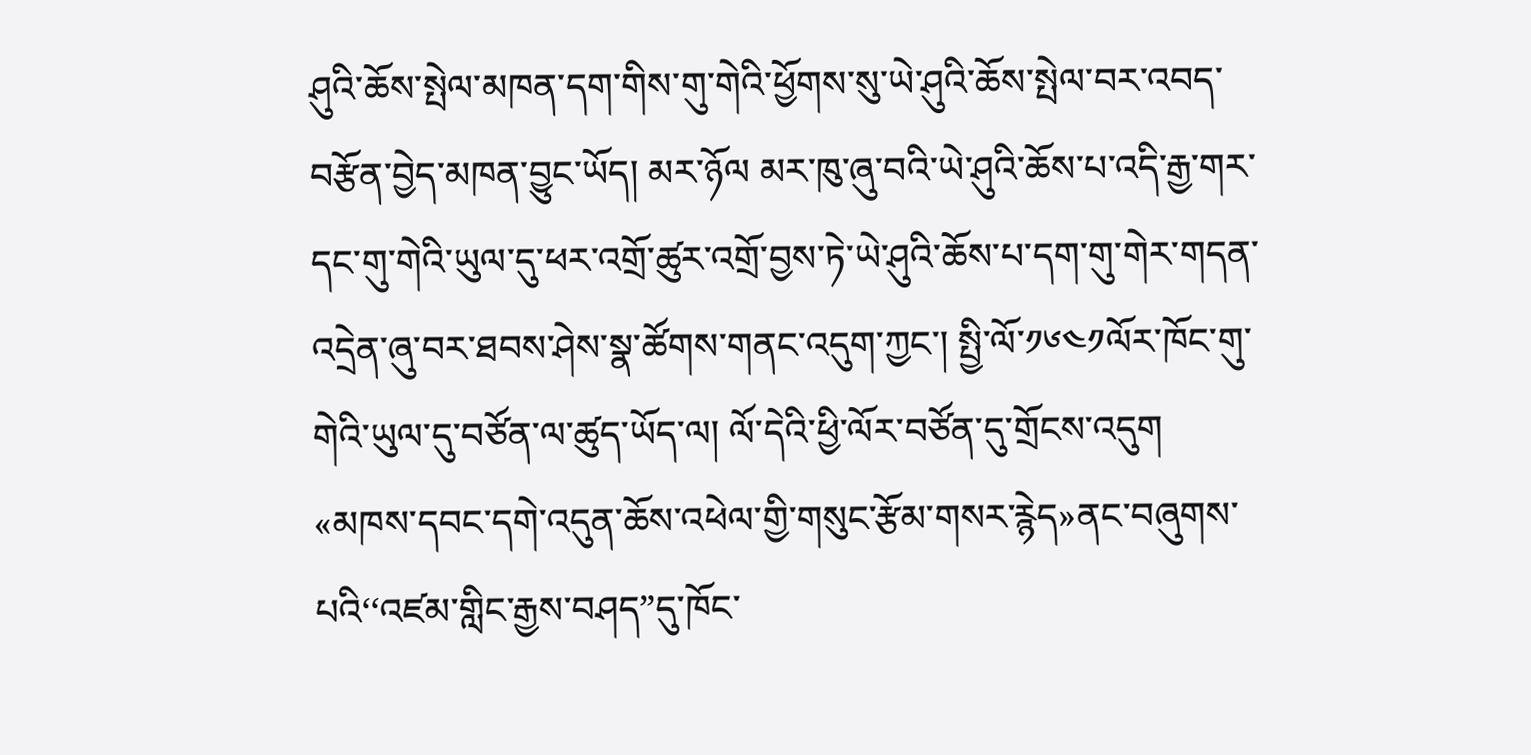ཤུའི་ཆོས་སྤེལ་མཁན་དག་གིས་གུ་གེའི་ཕྱོགས་སུ་ཡེ་ཤུའི་ཆོས་སྤེལ་བར་འབད་བརྩོན་བྱེད་མཁན་བྱུང་ཡོད། མར་ཉོལ མར་ཁུ་ཞུ་བའི་ཡེ་ཤུའི་ཆོས་པ་འདི་རྒྱ་གར་དང་གུ་གེའི་ཡུལ་དུ་ཕར་འགྲོ་ཚུར་འགྲོ་བྱས་ཏེ་ཡེ་ཤུའི་ཆོས་པ་དག་གུ་གེར་གདན་འདྲེན་ཞུ་བར་ཐབས་ཤེས་སྣ་ཚོགས་གནང་འདུག་ཀྱང་། སྤྱི་ལོ་༡༦༤༡ལོར་ཁོང་གུ་གེའི་ཡུལ་དུ་བཙོན་ལ་ཚུད་ཡོད་ལ། ལོ་དེའི་ཕྱི་ལོར་བཙོན་དུ་གྲོངས་འདུག «མཁས་དབང་དགེ་འདུན་ཆོས་འཕེལ་གྱི་གསུང་རྩོམ་གསར་རྙེད»ནང་བཞུགས་པའི‘‘འཛམ་གླིང་རྒྱས་བཤད”དུ་ཁོང་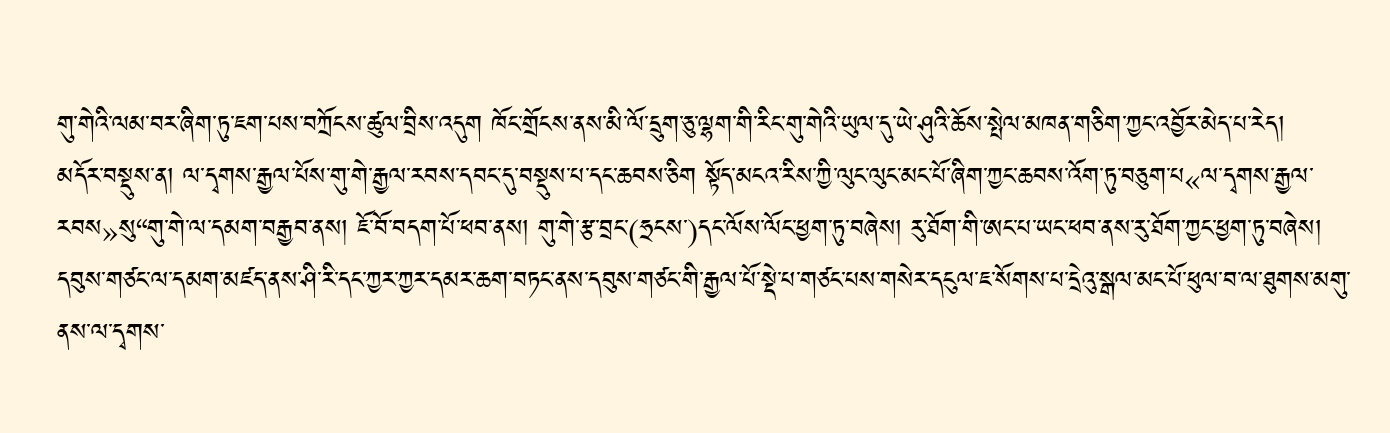གུ་གེའི་ལམ་བར་ཞིག་ཏུ་ཇག་པས་བཀྲོངས་ཚུལ་བྲིས་འདུག ཁོང་གྲོངས་ནས་མི་ལོ་དྲུག་ཅུ་ལྷག་གི་རིང་གུ་གེའི་ཡུལ་དུ་ཡེ་ཤུའི་ཆོས་སྤེལ་མཁན་གཅིག་ཀྱང་འབྱོར་མེད་པ་རེད།
མདོར་བསྡུས་ན། ལ་དྭགས་རྒྱལ་པོས་གུ་གེ་རྒྱལ་རབས་དབང་དུ་བསྡུས་པ་དང་ཆབས་ཅིག སྟོད་མངའ་རིས་ཀྱི་ལུང་ལུང་མང་པོ་ཞིག་ཀྱང་ཆབས་འོག་ཏུ་བཅུག་པ«ལ་དྭགས་རྒྱལ་རབས»སུ“གུ་གེ་ལ་དམག་བརྒྱབ་ནས། ཇོ་བོ་བདག་པོ་ཕབ་ནས། གུ་གེ་རྩ་བྲང་(ཧྲངས་)དང་ལོས་ལོང་ཕྱག་ཏུ་བཞེས། རུ་ཐོག་གི་ཨང་པ་ཡང་ཕབ་ནས་རུ་ཐོག་ཀྱང་ཕྱག་ཏུ་བཞེས། དབུས་གཙང་ལ་དམག་མཛད་ནས་ཤི་རི་དང་ཀྱར་ཀྱར་དམར་ཆག་བཏང་ནས་དབུས་གཙང་གི་རྒྱལ་པོ་སྡེ་པ་གཙང་པས་གསེར་དངུལ་ཇ་སོགས་པ་དྲེའུ་སྒལ་མང་པོ་ཕུལ་བ་ལ་ཐུགས་མགུ་ནས་ལ་དྭགས་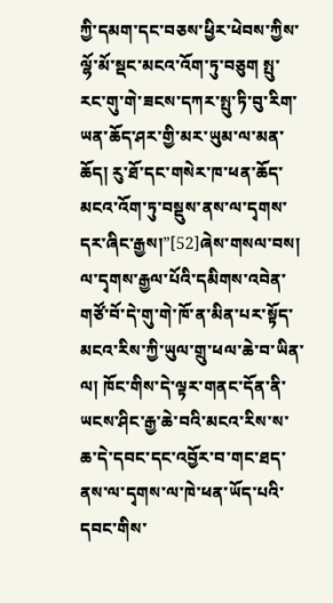ཀྱི་དམག་དང་བཅས་ཕྱིར་ཕེབས་ཀྱིས་ལྷོ་མོ་སྡང་མངའ་འོག་ཏུ་བཅུག སྤུ་རང་གུ་གེ་ཟངས་དཀར་སྤུ་ཏི་བུ་རིག་ཡན་ཆོད་ཤར་གྱི་མར་ཡུམ་ལ་མན་ཆོད། རུ་ཐོ་དང་གསེར་ཁ་ཕན་ཆོད་མངའ་འོག་ཏུ་བསྡུས་ནས་ལ་དྭགས་དར་ཞིང་རྒྱས།”[52]ཞེས་གསལ་བས། ལ་དྭགས་རྒྱལ་པོའི་དམིགས་འབེན་གཙོ་བོ་དེ་གུ་གེ་ཁོ་ན་མིན་པར་སྟོད་མངའ་རིས་ཀྱི་ཡུལ་གྲུ་ཕལ་ཆེ་བ་ཡིན་ལ། ཁོང་གིས་དེ་ལྟར་གནང་དོན་ནི་ཡངས་ཤིང་རྒྱ་ཆེ་བའི་མངའ་རིས་ས་ཆ་དེ་དབང་དང་འབྱོར་བ་གང་ཐད་ནས་ལ་དྭགས་ལ་ཁེ་ཕན་ཡོད་པའི་དབང་གིས་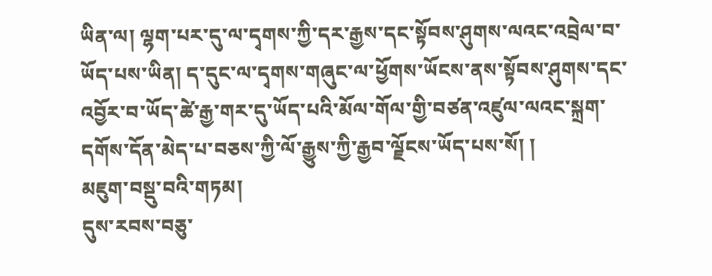ཡིན་ལ། ལྷག་པར་དུ་ལ་དྭགས་ཀྱི་དར་རྒྱས་དང་སྟོབས་ཤུགས་ལའང་འབྲེལ་བ་ཡོད་པས་ཡིན། ད་དུང་ལ་དྭགས་གཞུང་ལ་ཕྱོགས་ཡོངས་ནས་སྟོབས་ཤུགས་དང་འབྱོར་བ་ཡོད་ཚེ་རྒྱ་གར་དུ་ཡོད་པའི་མོལ་གོལ་གྱི་བཙན་འཛུལ་ལའང་སྐྲག་དགོས་དོན་མེད་པ་བཅས་ཀྱི་ལོ་རྒྱུས་ཀྱི་རྒྱབ་ལྗོངས་ཡོད་པས་སོ། །
མཇུག་བསྡུ་བའི་གཏམ།
དུས་རབས་བཅུ་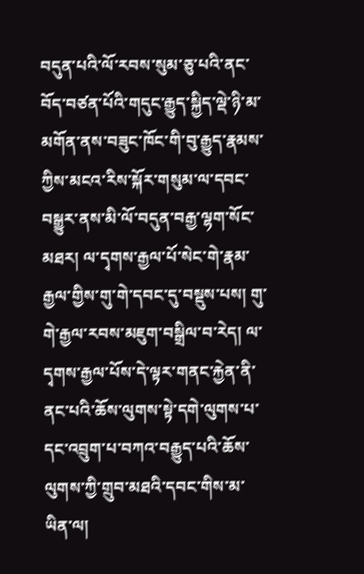བདུན་པའི་ལོ་རབས་སུམ་ཅུ་པའི་ནང་བོད་བཙན་པོའི་གདུང་རྒྱུད་སྐྱིད་ལྡེ་ཉི་མ་མགོན་ནས་བཟུང་ཁོང་གི་བུ་རྒྱུད་རྣམས་ཀྱིས་མངའ་རིས་སྐོར་གསུམ་ལ་དབང་བསྒྱུར་ནས་མི་ལོ་བདུན་བརྒྱ་ལྷག་སོང་མཐར། ལ་དྭགས་རྒྱལ་པོ་སེང་གེ་རྣམ་རྒྱལ་གྱིས་གུ་གེ་དབང་དུ་བསྡུས་པས། གུ་གེ་རྒྱལ་རབས་མཇུག་བསྒྲིལ་བ་རེད། ལ་དྭགས་རྒྱལ་པོས་དེ་ལྟར་གནང་རྐྱེན་ནི་ནང་པའི་ཆོས་ལུགས་སྟེ་དགེ་ལུགས་པ་དང་འབྲུག་པ་བཀའ་བརྒྱུད་པའི་ཆོས་ལུགས་ཀྱི་གྲུབ་མཐའི་དབང་གིས་མ་ཡིན་ལ།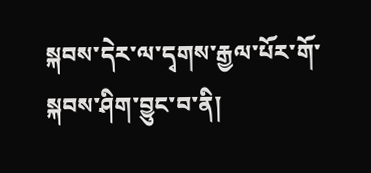སྐབས་དེར་ལ་དྭགས་རྒྱལ་པོར་གོ་སྐབས་ཤིག་བྱུང་བ་ནི།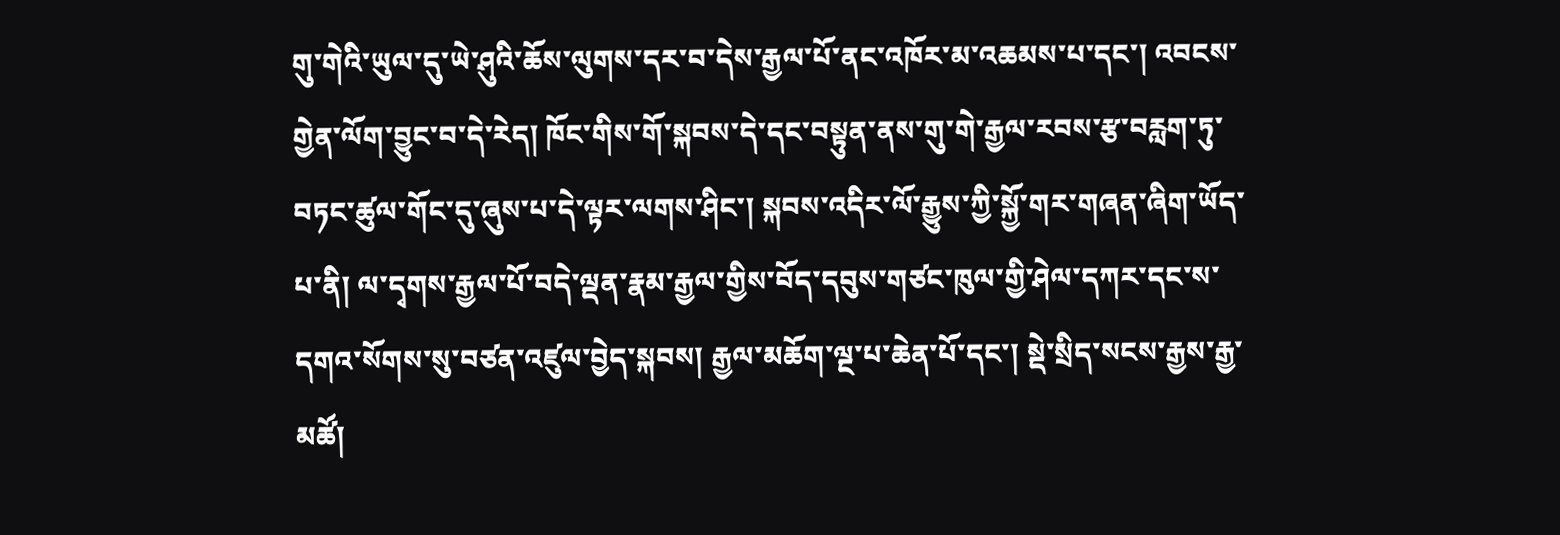གུ་གེའི་ཡུལ་དུ་ཡེ་ཤུའི་ཆོས་ལུགས་དར་བ་དེས་རྒྱལ་པོ་ནང་འཁོར་མ་འཆམས་པ་དང་། འབངས་གྱེན་ལོག་བྱུང་བ་དེ་རེད། ཁོང་གིས་གོ་སྐབས་དེ་དང་བསྟུན་ནས་གུ་གེ་རྒྱལ་རབས་རྩ་བརླག་ཏུ་བཏང་ཚུལ་གོང་དུ་ཞུས་པ་དེ་ལྟར་ལགས་ཤིང་། སྐབས་འདིར་ལོ་རྒྱུས་ཀྱི་སྐྱོ་གར་གཞན་ཞིག་ཡོད་པ་ནི། ལ་དྭགས་རྒྱལ་པོ་བདེ་ལྡན་རྣམ་རྒྱལ་གྱིས་བོད་དབུས་གཙང་ཁུལ་གྱི་ཤེལ་དཀར་དང་ས་དགའ་སོགས་སུ་བཙན་འཛུལ་བྱེད་སྐབས། རྒྱལ་མཆོག་ལྔ་པ་ཆེན་པོ་དང་། སྡེ་སྲིད་སངས་རྒྱས་རྒྱ་མཚོ།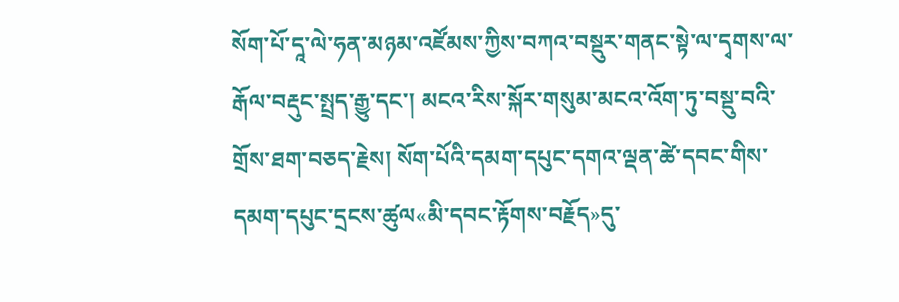སོག་པོ་དཱ་ལེ་ཧན་མཉམ་འཛོམས་ཀྱིས་བཀའ་བསྡུར་གནང་སྟེ་ལ་དྭགས་ལ་རྒོལ་བརྡུང་སྤྲད་རྒྱུ་དང་། མངའ་རིས་སྐོར་གསུམ་མངའ་འོག་ཏུ་བསྡུ་བའི་གྲོས་ཐག་བཅད་རྗེས། སོག་པོའི་དམག་དཔུང་དགའ་ལྡན་ཚེ་དབང་གིས་དམག་དཔུང་དྲངས་ཚུལ«མི་དབང་རྟོགས་བརྗོད»དུ་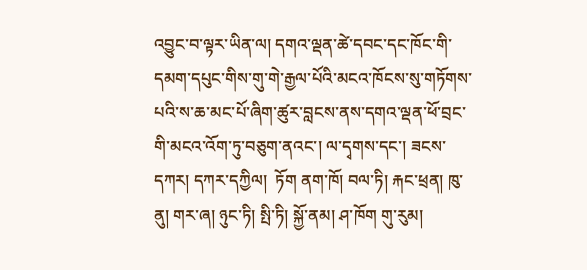འབྱུང་བ་ལྟར་ཡིན་ལ། དགའ་ལྡན་ཚེ་དབང་དང་ཁོང་གི་དམག་དཔུང་གིས་གུ་གེ་རྒྱལ་པོའི་མངའ་ཁོངས་སུ་གཏོགས་པའི་ས་ཆ་མང་པོ་ཞིག་ཚུར་བླངས་ནས་དགའ་ལྡན་ཕོ་བྲང་གི་མངའ་འོག་ཏུ་བཅུག་ནའང་། ལ་དྭགས་དང་། ཟངས་དཀར། དཀར་དཀྱིལ།  ཏོག ནག་ཁོ། བལ་ཏི། རྐང་ཕྲན། ཁུ་ནུ། གར་ཞ། ཉུང་ཏི། སྤི་ཏི། སྐྱོ་ནམ། ཤ་ཁོག གུ་རུམ།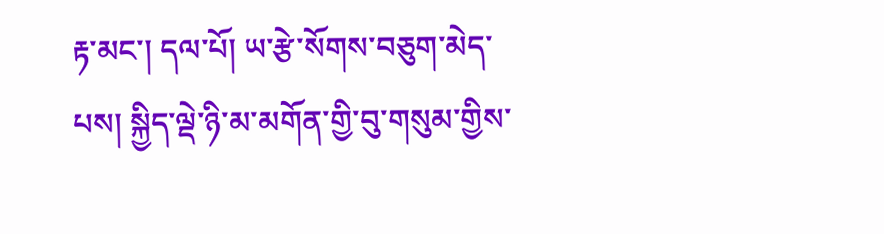རྟ་མང་། དལ་པོ། ཡ་རྩེ་སོགས་བཅུག་མེད་པས། སྐྱིད་ལྡེ་ཉི་མ་མགོན་གྱི་བུ་གསུམ་གྱིས་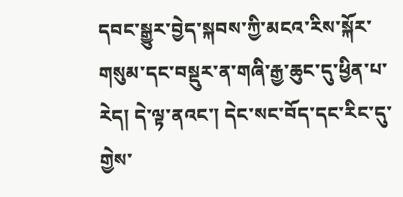དབང་སྒྱུར་བྱེད་སྐབས་ཀྱི་མངའ་རིས་སྐོར་གསུམ་དང་བསྡུར་ན་གཞི་རྒྱ་ཆུང་དུ་ཕྱིན་པ་རེད། དེ་ལྟ་ནའང་། དེང་སང་བོད་དང་རིང་དུ་གྱེས་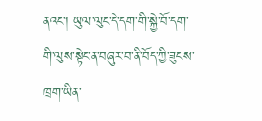ནའང་། ཡུལ་ལུང་དེ་དག་གི་སྐྱེ་བོ་དག་གི་ལུས་སྟེང་ན་བཞུར་བ་ནི་བོད་ཀྱི་ཟུངས་ཁྲག་ཡིན་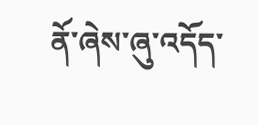ནོ་ཞེས་ཞུ་འདོད་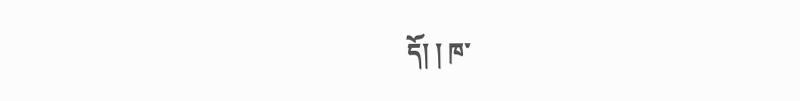དོ། ། ཁ་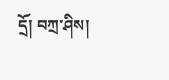དྲོ། བཀྲ་ཤིས།